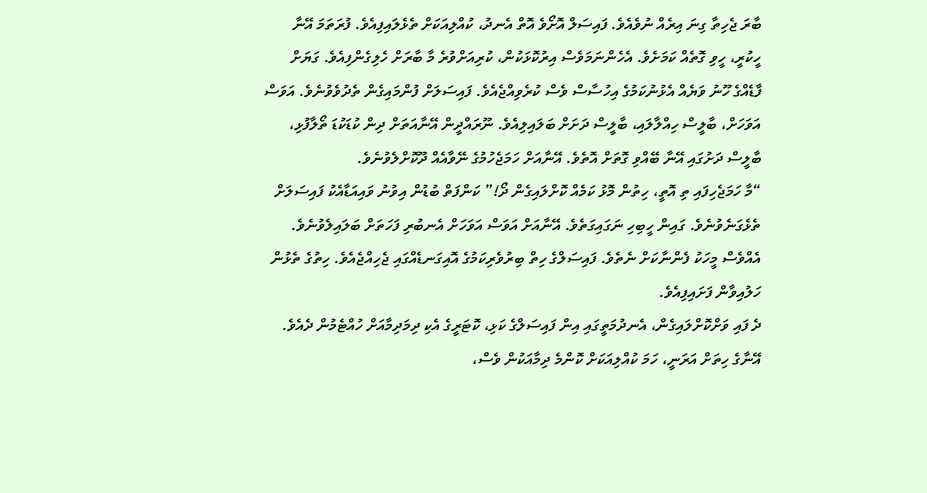ބާރަ ޖެހިތާ ގިނަ އިރެއް ނުވެއެވެ. ފައިސަލް އޮށޯވެ އޮތް އެނދު، ކުއްލިއަކަށް ތެޅެލައިފިއެވެ. ފުރަތަމަ އޭނާ ހީކުރީ، ހީވި ގޮތެއް ކަމަށެވެ. އެހެންނަމަވެސް އިރުކޮޅަކުން، ކުރިއަށްވުރެ މާ ބާރަށް ހެލިގެންފިއެވެ. ގަޔަށް ފާޑެއްގެ ހޫނު ވަޔެއް އެޅުނުކަމުގެ އިހުސާސް ވެސް ކުރެވިއްޖެއެވެ. ފައިސަލަށް ފުންމައިގެން ތެދުވެވުނެވެ. އަވަސް އަވަހަށް، ބާލީސް ހިއްލާލައި، ބާލީސް ދަށަށް ބަލައިލިއެވެ. ނޫރައްދީން އޭނާއަތަށް ދިން ކުޑަކުޑަ ތޯލާފުޅި، ބާލީސް ދަށުގައި އޭނާ ބޭއްވި ގޮތަށް އޮތެވެ. އޭނާއަށް ހަމަޖެހުމުގެ ނޭވާއެއް ދޫކޮށްލެވުނެވެ.
“މާ ހަމަޖެހިފައި ތި އޮތީ، ހިތުން މޮޅު ކަމެއް ކޮށްލައިގެން ދޯ!” ކަންފަތް ބުޑުން އިވުނު ވައިއަޑާއެކު ފައިސަލަށް ތެޅެގަނެވުނެވެ. ގައިން ހީބިހި ނަގައިގަތެވެ. އޭނާއަށް އަވަސް އަވަހަށް އެނބުރި ފަހަތަށް ބަލައިލެވުނެވެ. އެއްވެސް މީހަކު ފެންނާކަށް ނެތެވެ. ފައިސަލްގެ ހިތް ބިރުވެރިކަމުގެ އޮއިގަނޑެއްގައި ޖެހިއްޖެއެވެ. ހިތުގެ ތެޅުން ހަލުއިވާން ފަށައިފިއެވެ.
ދެ ފައި ވަށްކޮށްލައިގެން، އެނދުމަތީގައި އިން ފައިސަލްގެ ކަޅި، ކޮޓަރީގެ އެކި ދިމަދިމާއަށް ހުއްޓެމުން ދެއެވެ. އޭނާގެ ހިތަށް އަރަނީ، ހަމަ ކުއްލިއަކަށް ކޮންމެ ދިމާއަކުން ވެސް،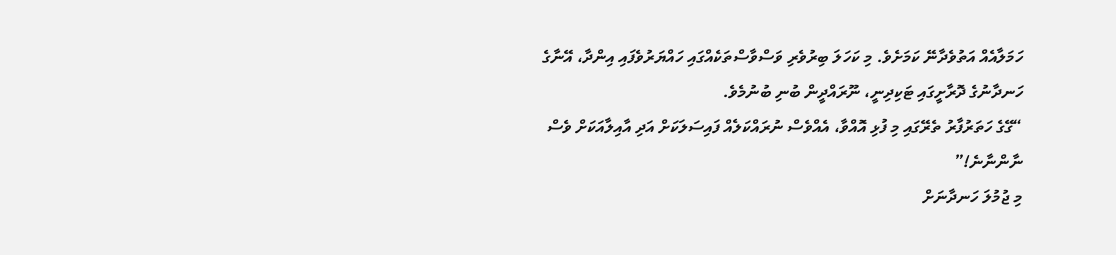ހަމަލާއެއް އަތުވެދާނޭ ކަމަށެވެ. މި ކަހަލަ ބިރުވެރި ވަސްވާސްތަކެއްގައި ހައްޔަރުވެފައި އިންދާ، އޭނާގެ ހަނދާނުގެ ދޮރާށީގައި ޓަކިދިނީ، ނޫރައްދީން ބުނި ބުނުމެވެ.
“ގޭގެ ހަތަރުފާރު ތެރޭގައި މި ފުޅި އޮއްވާ، އެއްވެސް ނުރައްކަލެއް ފައިސަލަކަށް އަދި އާއިލާއަކަށް ވެސް ނާންނާނެ!”
މި ޖުމުލަ ހަނދާނަށް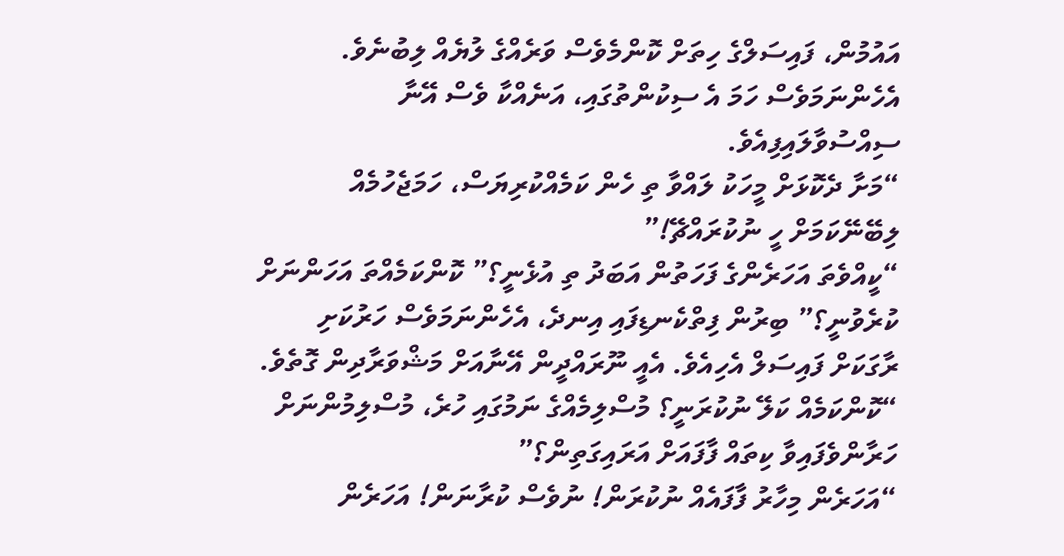އައުމުން، ފައިސަލްގެ ހިތަށް ކޮންމެވެސް ވަރެއްގެ ލުޔެއް ލިބުނެވެ. އެހެންނަމަވެސް ހަމަ އެ ސިކުންތުގައި، އަނެއްކާ ވެސް އޭނާ ސިއްސުވާލައިފިއެވެ.
“މަށާ ދެކޮޅަށް މީހަކު ލައްވާ ތި ހެން ކަމެއްކުރިޔަސް، ހަމަޖެހުމެއް ލިބޭނޭކަމަށް ހީ ނުކުރައްޗޭ!”
“ކީއްވެތަ އަހަރެންގެ ފަހަތުން އަބަދު ތި އުޅެނީ؟” ކޮންކަމެއްތަ އަހަންނަށް ކުރެވުނީ؟” ބިރުން ފިތްކެނޑިފައި އިނދެ، އެހެންނަމަވެސް ހަރުކަށި ރާގަކަށް ފައިސަލް އެހިއެވެ. އެއީ ނޫރައްދީން އޭނާއަށް މަޝްވަރާދިން ގޮތެވެ.
“ކޮންކަމެއް ކަލޭ ނުކުރަނީ؟ މުސްލިމެއްގެ ނަމުގައި ހުރެ، މުސްލިމުންނަށް ހަރާންވެފައިވާ ކިތައް ފާފައަށް އަރައިގަތިން؟”
“އަހަރެން މިހާރު ފާފައެއް ނުކުރަން! ނުވެސް ކުރާނަން! އަހަރެން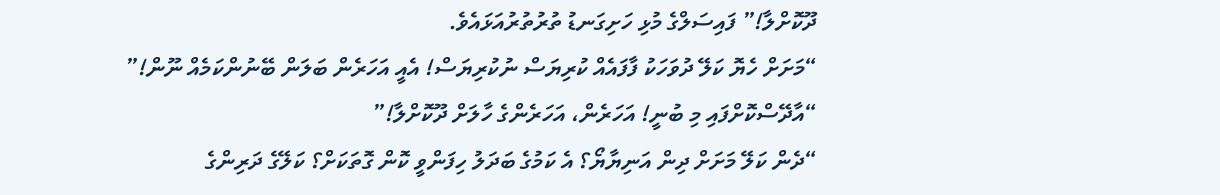ދޫކޮށްލާ!” ފައިސަލްގެ މުޅި ހަށިގަނޑު ތުރުތުރުއަޅައެވެ.
“މަށަށް ހެޔޮ ކަލޭ ދުވަހަކު ފާފައެއް ކުރިޔަސް ނުކުރިޔަސް! އެއީ އަހަރެން ބަލަން ބޭނުންކަމެއް ނޫން!”
“އާދޭސްކޮށްފައި މި ބުނީ! އަހަރެން، އަހަރެންގެ ހާލަށް ދޫކޮށްލާ!”
“ދެން ކަލޭ މަށަށް ދިން އަނިޔާޔޯ؟ އެ ކަމުގެ ބަދަލު ހިފަންވީ ކޮން ގޮތަކަށް؟ ކަލޭގެ ދަރިންގެ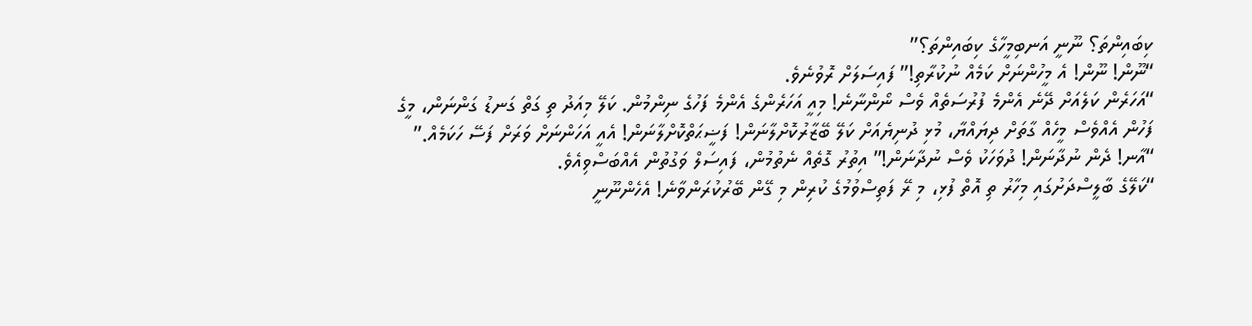ކިބައިންތަ؟ ނޫނީ އަނބިމީހާގެ ކިބައިންތަ؟”
“ނޫން! ނޫން! އެ މީހުންނަށް ކަމެއް ނުކުރާތި!” ފައިސަލަށް ރޮވުނެވެ.
“އަހަރެން ކަލެއަށް ދޭނެ އެންމެ ފުރުސަތެއް ވެސް ނޯންނާނެ! މިއީ އަހަރެންގެ އެންމެ ފަހުގެ ނިންމުން. ކަލޭ މިއަދު ތި ގަތް ގަނޑު ގަންނަން، މީގެ ފަހުން އެއްވެސް މީހެއް ގާތަށް ދިޔައްޔާ، މުޅި ދުނިޔެއަށް ކަލޭ ބޭޒާރުކޮށްލާނަން! ފަޟީޙަތްކޮށްލާނަން! އެއީ އަހަންނަށް ވަރަށް ފަސޭ ހަކަމެއް.”
“އާނ! ދެން ނުދާނަން! ދުވަހަކު ވެސް ނުދާނަން!” އިތުރު ގޮތެއް ނެތުމުން، ފައިސަލް ވަގުތުން އެއްބަސްވިއެވެ.
“ކަލޭގެ ބާލީސްދަށުގައި މިހާރު ތި އޮތް ފުޅި، މި ރޭ ފަތިސްވުމުގެ ކުރިން މި ގޭން ބޭރުކުރަންވާނެ! އެހެންނޫނީ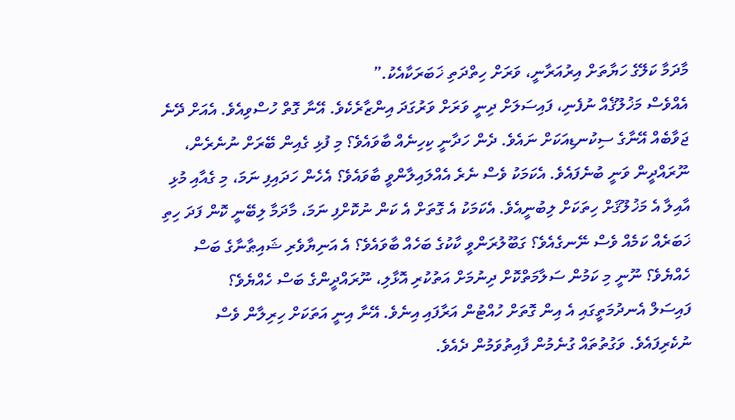މާދަމާ ކަލޭގެ ހަޔާތަށް އިރުއަރާނީ، ވަރަށް ހިތްދަތި ޚަބަރަކާއެކު.”
އެއްވެސް މަޚުލޫޤެއް ނުފެނި، ފައިސަލަށް ދިނީ ވަރަށް ވަރުގަދަ އިންޒާރެކެވެ. އޭނާ ގޮތް ހުސްވިއެވެ. އެއަށް ދޭނެ ޖަވާބެއް އޭނާގެ ސިކުނޑިއަކަށް ނައެވެ. ދެން ހަދާނީ ކިހިނެއް ބާވައެވެ؟ މި ފުޅި ގެއިން ބޭރަށް ނުނެރެން، ނޫރައްދީން ވަނީ ބުނެފައެވެ. އެކަމަކު ވެސް ނެރެ އެއްލައިލާންވީ ބާވައެވެ؟ އެހެން ހަދައިފި ނަމަ، މި ގެއާއި މުޅި އާއިލާ އެ މަޚުލޫޤަށް ހިތަކަށް ލިބުނީއެވެ. އެކަމަކު އެ ގޮތަށް އެ ކަން ނުކޮށްފި ނަމަ، މާދަމާ ލިބޭނީ ކޮން ފަދަ ހިތި ޚަބަރެއް ކަމެއް ވެސް ނޭނގެއެވެ؟ ގަބޫލުރަންވީ ކާކުގެ ބަހެއް ބާވައެވެ؟ އެ އަނިޔާވެރި ޝައިޠާނާގެ ބަސް ހެއްޔެވެ؟ ނޫނީ މި ކަމުން ސަލާމަތްކޮށް ދިނުމަށް އަތުކުރި އޮޅާލި، ނޫރައްދީންގެ ބަސް ހެއްޔެވެ؟
ފައިސަލް އެނދުމަތީގައި އެ އިން ގޮތަށް ހުއްޓުން އަރާފައި އިނެވެ. އޭނާ އިނީ އަތަކަށް ހިރިލާން ވެސް ނުކެރިފައެވެ. ވަގުތުތައް ގުނެމުން ފާއިތުވަމުން ދެއެވެ.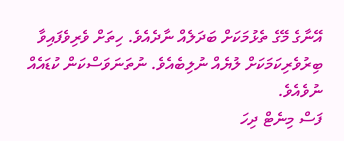އޭނާގެ މޭގެ ތެޅުމަކަށް ބަދަލެއް ނާދެއެވެ. ހިތަށް ވެރިވެފައިވާ ބިރުވެރިކަމަކަށް ލުޔެއް ނުލިބެއެވެ. ނުތަނަވަސްކަން ކުޑައެއް ނުވެއެވެ.
ފަސް މިނެޓް ދިހަ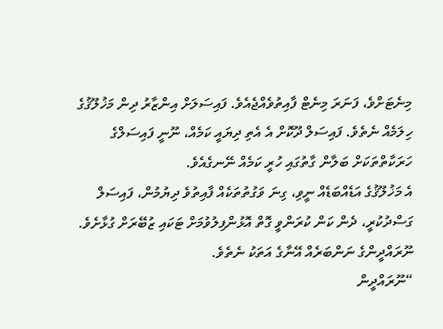މިނެޓަށްވެ، ފަނަރަ މިނެޓް ފާއިތުވެއްޖެއެވެ. ފައިސަލަށް އިންޒާރު ދިން މަޚުލޫޤުގެ ހިލަމެއް ނެތެވެ. ފައިސަލް ދޫކޮށް އެ އެތި ދިޔައީ ކަމެއް، ނޫނީ ފައިސަލްގެ ހަރަކާތްތަކަށް ބަލާން ގާތުގައި ހުރީ ކަމެއް ނޭނގެއެވެ.
އެ މަޚުލޫޤުގެ އަޑެއްބަޑެއް ނީވި، ގިނަ ވަގުތުތަކެއް ފާއިތުވެ ދިޔުމުން، ފައިސަލް ގަސްދުކުރީ، ދެން ކަން ކުރަންވީ ގޮތް އޮޅުންފިލުވުމަށް ޓަކައި ޒުބޭރަށް ގުޅާށެވެ. ނޫރައްދީންގެ ނަންބަރެއް އޭނާގެ އަތަކު ނެތެވެ.
“ނޫރައްދީން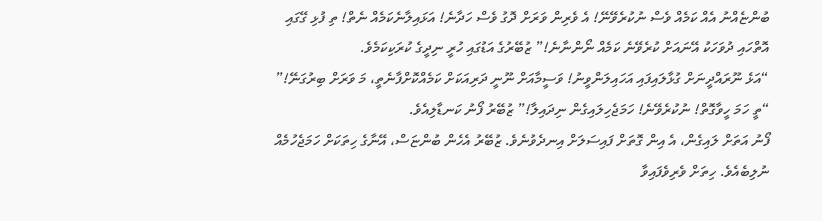ބުންޏެއްނު އެއް ކަމެއް ވެސް ނުކުރެވޭނޭ! އެ ވެރިން ވަރަށް ދޮގު ވެސް ހަދާނެ! އަޅައިލާނެކަމެއް ނެތް! ތި ފުޅި ގޭގައި އޮތްހައި ދުވަހަކު އޭނައަށް ކުރެވޭނެ ކަމެއް ނޯންނާނެ!” ޒުބޭރުގެ އަޑުގައި ހުރީ ނިދީގެ ކުރަކިކަމެވެ.
“އަޅެ ނޫރައްދީނަށް ގުޅާލައިފައި އަހައިލަންވީނު! ވަސީމާއަށް ނޫނީ ދަރިއަކަށް ކަމެއްކޮށްފާނެތީ، މަ ވަރަށް ބިރުގަނޭ!”
“ތީ ހަމަ ހީވާގޮތް! ނުކުރެވޭނެ! ހަމަޖެހިލައިގެން ނިދައިލާ!” ޒުބޭރު ފޯނު ކަނޑާލިއެވެ.
ފޯނު އަތަށް ލައިގެން، އެ އިން ގޮތަށް ފައިސަލަށް އިނދެވުނެވެ. ޒުބޭރު އެހެން ބުންޏަސް، އޭނާގެ ހިތަކަށް ހަމަޖެހުމެއް ނުލިބެއެވެ. ހިތަށް ވެރިވެފައިވާ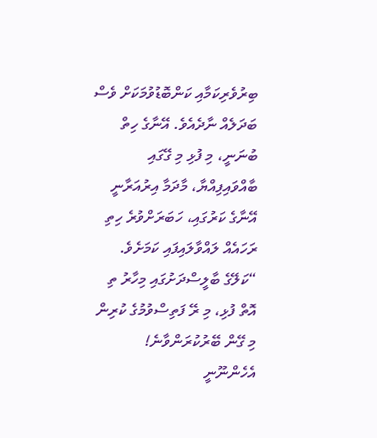ބިރުވެރިކަމާއި ކަންބޮޑުވުމަކަށް ވެސް ބަދަލެއް ނާދެއެވެ. އޭނާގެ ހިތް ބުނަނީ، މި ފުޅި މި ގޭގައި ބާއްވައިފިއްޔާ، މާދަމާ އިރުއަރާނީ އޭނާގެ ކަރުގައި، ހަބަރަށްވުރެ ހިތި ރަހައެއް ލައްވާލައިފައި ކަމަށެވެ.
“ކަލޭގެ ބާލީސްދަށުގައި މިހާރު ތި އޮތް ފުޅި، މި ރޭ ފަތިސްވުމުގެ ކުރިން މި ގޭން ބޭރުކުރަންވާނެ! އެހެންނޫނީ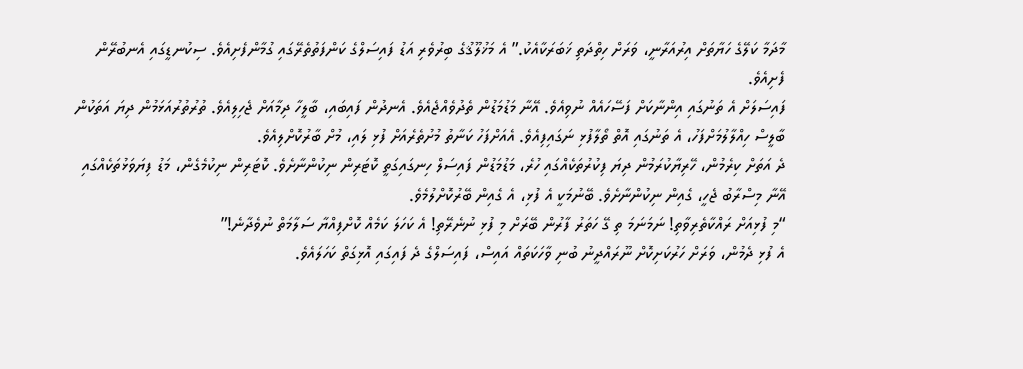މާދަމާ ކަލޭގެ ހަޔާތަށް އިރުއަރާނީ، ވަރަށް ހިތްދަތި ޚަބަރަކާއެކު.” އެ މަޚުލޫޤުގެ ބިރުވެރި އަޑު ފައިސަލްގެ ކަންފަތުތެރޭގައި ގުމާންފެށިއެވެ. ސިކުނޑީގައި އެނބުރޭން ފެށިއެވެ.
ފައިސަލަށް އެ ތަނުގައި އިންނާކަށް ފަސޭހައެއް ނުވިއެވެ. އޭނާ މަޑުމަޑުން ތެދުވެއްޖެއެވެ. އެނދުން ފައިބައި، ބާލީހާ ދިމާއަށް ޖެހިލިއެވެ. ތުރުތުރުއަޅަމުން ދިޔަ އަތަކުން ބާލީސް ހިއްލާލުމަށްފަހު، އެ ތަނުގައި އޮތް ތޯލާފުޅި ނަގައިފިއެވެ. އެއަށްފަހު ކަނާތު މުށުތެރެއަށް ފުޅި ލައި، މުށް ބާރުކޮށްލިއެވެ.
ދެ އަތަށް ކިރެމުން، ހޭރިޔާކުރަމުން ދިޔަ ފިކުރުތަކެއްގައި ހުރެ، މަޑުމަޑުން ފައިސަލް ހިނގައިގަތީ ކޮޓަރިން ނިކުންނާށެވެ. ކޮޓަރިން ނިކުމެގެން، މަޑު ފިޔަވަޅުތަކެއްގައި އޭނާ މިސްރާބު ޖެހީ، ގެއިން ނިކުންނާށެވެ. ބޭނުމަކީ އެ ފުޅި، އެ ގެއިން ބޭރުކޮށްލުމެވެ.
“މި ފުޅިއަށް ރައްކާތެރިވާތި! ނަމަނަމަ ތި ގޭ ހަތަރު ފާރުން ބޭރަށް މި ފުޅި ނުނެރޭތި! އެ ކަހަލަ ކަމެއް ކޮށްފިއްޔާ ސަލާމަތް ނުވެދާނެ!”
އެ ފުޅި ދެމުން، ވަރަށް ހަރުކަށިކޮށް ނޫރައްދީނު ބުނި ވާހަކަތައް އައިސް، ފައިސަލްގެ ދެ ފައިގައި އޮޅިގަތް ކަހަލައެވެ.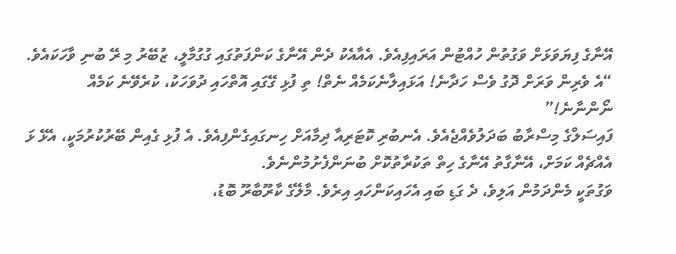އޭނާގެ ފިޔަވަޅަށް ވަގުތުން ހުއްޓުން އަރައިފިއެވެ. އެއާއެކު ދެން އޭނާގެ ކަންފަތުގައި ގުގުމާލީ، ޒުބޭރު މި ރޭ ބުނި ވާހަކައެވެ.
“އެ ވެރިން ވަރަށް ދޮގު ވެސް ހަދާނެ! އަޅައިލާނެކަމެއް ނެތް! ތި ފުޅި ގޭގައި އޮތްހައި ދުވަހަކު، ކުރެވޭނެ ކަމެއް ނޯންނާނެ!”
ފައިސަލްގެ މިސްރާބު ބަދަލުވެއްޖެއެވެ. އެނބުރި ކޮޓަރިއާ ދިމާއަށް ހިނގައިގެންފިއެވެ. އެ ފުޅި ގެއިން ބޭރުކުރުމަކީ، އެޅޭ ޅަ އެއްޗެއް ކަމަށް، އޭނާގާތު އޭނާގެ ހިތް ތަކުރާތުކޮށް ބުނަންފެށުމުންނެވެ.
ވަގުތަކީ މެންދަމުން އަލިވެ، ދެ ގަޑި ބައި އެހައިކަންހައި އިރެވެ. މާލޭގެ ކާރޫބާރޫ ބޮޑު،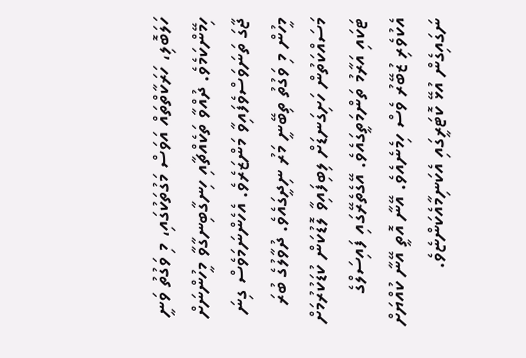ހަލަބޮލި، ހަރަކާތްތައް އަވަސް މަގުތަކުގައި، މި ވަގުތު ވަނީ ހިމޭންކަމެވެ. ދުއްވާ ތަކެއްޗާއި ހިނގާބިނގާވާ މީހުންނަށް ޖާގަ ތަނަވަސްވެފައިވާ މަންޒަރެވެ. އެހެންނަމަވެސް ގިނަ މީހުން މި ވަގުތު ތިބޭނީ މަރު ނިދީގައެވެ. ދުވާލުގެ ބުރަ މަސައްކަތުން ހަށިގަނޑަށް ލިބިފައިވާ ލޮޑުކަން ކުޑަކުރުމަށް ޓަކައި އަރާމު ތަންމަތީގައެވެ. އޭގެތެރޭގައި ފައިސަލްގެ އެކުވެރި ޒުބޭރު ވެސް ހިމެނެއެވެ. އޭނާ އޮތީ އޭނާ ކުއްޔަށް ނަގައިގެން އުޅޭ ކޮޓަރީގައި އެކަނިމާއެކަންޏެވެ.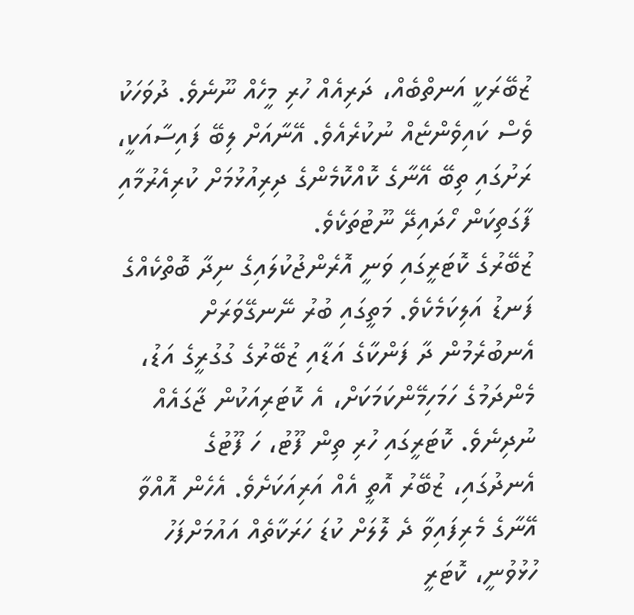ޒުބޭރަކީ އަނތްބެއް، ދަރިއެއް ހުރި މީހެއް ނޫނެވެ. ދުވަހަކު ވެސް ކައިވެންޏެއް ނުކުރެއެވެ. އޭނާއަށް ލިބޭ ފައިސާއަކީ، ރަށުގައި ތިބޭ އޭނާގެ ކޮއްކޮމެންގެ ދިރިއުޅުމަށް ކުރިއެރުމާއި ފާގަތިކަން ހޯދައިދޭ ނޫޓުތަކެވެ.
ޒުބޭރުގެ ކޮޓަރީގައި ވަނީ އޮރެންޖުކުލައިގެ ނިދާ ބޮތްކެއްގެ ފަނޑު އަލިކަމެކެވެ. މަތީގައި ބުރު ނޭނގޭވަރަށް އެނބުރެމުން ދާ ފަންކާގެ އަޑާއި ޒުބޭރުގެ ގުގުރީގެ އަޑު، މެންދަމުގެ ހަމަހިމޭންކަމަކަށް، އެ ކޮޓަރިއަކުން ޖާގައެއް ނުދިނެވެ. ކޮޓަރީގައި ހުރި ތިން ފޫޓު، ހަ ފޫޓުގެ އެނދުގައި، ޒުބޭރު އޮތީ އެއް އަރިއަކަށެވެ. އެހެން އޮއްވާ އޭނާގެ މެރިފައިވާ ދެ ލޮލަށް ކުޑަ ހަރަކާތެއް އައުމަށްފަހު ހުޅުވުނީ، ކޮޓަރީ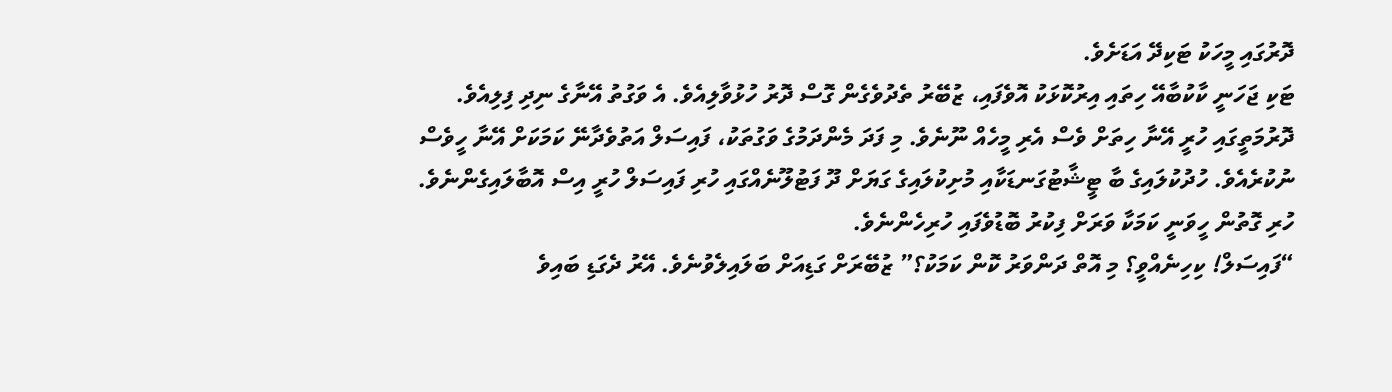ދޮރުގައި މީހަކު ޓަކިދޭ އަޑަށެވެ.
ޓަކި ޖަހަނީ ކާކުބާއޭ ހިތައި އިރުކޮޅަކު އޮވެފައި، ޒުބޭރު ތެދުވެގެން ގޮސް ދޮރު ހުޅުވާލިއެވެ. އެ ވަގުތު އޭނާގެ ނިދި ފިލިއެވެ. ދޮރުމަތީގައި ހުރީ އޭނާ ހިތަށް ވެސް އެރި މީހެއް ނޫނެވެ. މި ފަދަ މެންދަމުގެ ވަގުތަކު، ފައިސަލް އަތުވެދާނޭ ކަމަކަށް އޭނާ ހީވެސް ނުކުރެއެވެ. ހުދުކުލައިގެ ބާ ޓީޝާޓުގަނޑަކާއި މުށިކުލައިގެ ގަޔަށް ދޫ ފަޓުލޫނެއްގައި ހުރި ފައިސަލް ހުރީ އިސް އޮބާލައިގެންނެވެ. ހުރި ގޮތުން ހީވަނީ ކަމަކާ ވަރަށް ފިކުރު ބޮޑުވެފައި ހުރިހެންނެވެ.
“ފައިސަލް! ކިހިނެއްވީ؟ މި އޮތް ދަންވަރު ކޮން ކަމަކު؟” ޒުބޭރަށް ގަޑިއަށް ބަލައިލެވުނެވެ. އޭރު ދެގަޑި ބައިވެ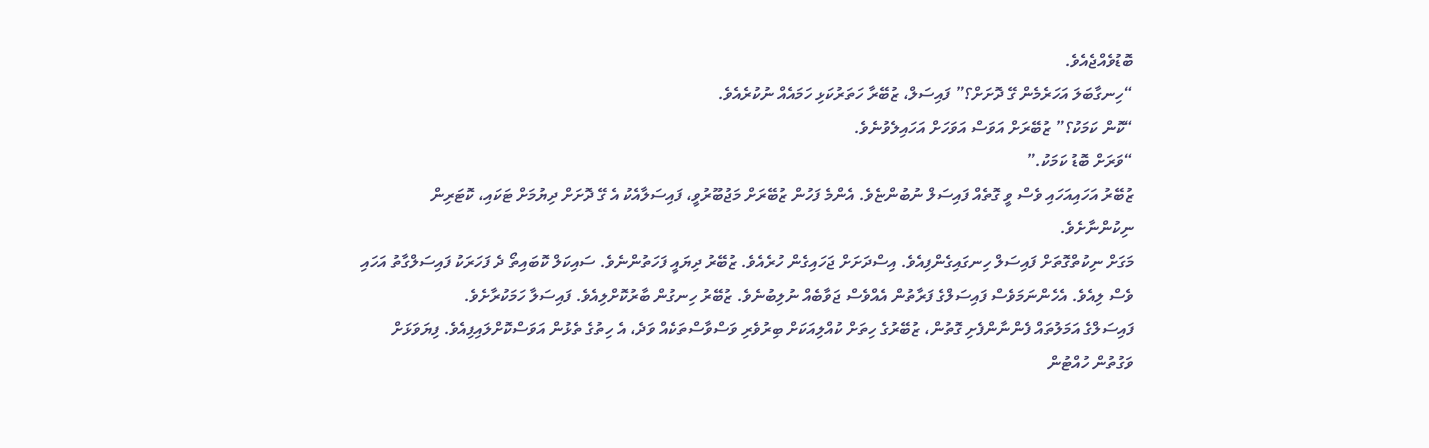ބޮޑުވެއްޖެއެވެ.
“ހިނގާބަލަ އަހަރެމެން ގޭ ދޮށަށް؟” ފައިސަލް، ޒުބޭރާ ހަތަރުކަޅި ހަމައެއް ނުކުރެއެވެ.
“ކޮން ކަމަކު؟” ޒުބޭރަށް އަވަސް އަވަހަށް އަހައިލެވުނެވެ.
“ވަރަށް ބޮޑު ކަމަކު.”
ޒުބޭރު އަހައިއަހައި ވެސް ވީ ގޮތެއް ފައިސަލް ނުބުންޏެވެ. އެންމެ ފަހުން ޒުބޭރަށް މަޖުބޫރުވީ، ފައިސަލާއެކު އެ ގޭ ދޮށަށް ދިޔުމަށް ޓަކައި، ކޮޓަރިން ނިކުންނާށެވެ.
މަގަށް ނިކުތްގޮތަށް ފައިސަލް ހިނގައިގެންފިއެވެ. އިސްދަށަށް ޖަހައިގެން ހުރެއެވެ. ޒުބޭރު ދިޔައީ ފަހަތުންނެވެ. ސައިކަލް ކޮބައިތޯ ދެ ފަހަރަކު ފައިސަލްގާތު އަހައި ވެސް ލިއެވެ. އެހެންނަމަވެސް ފައިސަލްގެ ފަރާތުން އެއްވެސް ޖަވާބެއް ނުލިބުނެވެ. ޒުބޭރު ހިނގުން ބާރުކޮށްލިއެވެ. ފައިސަލާ ހަމަކުރާށެވެ.
ފައިސަލްގެ އަމަލުތައް ފެންނާންފެށި ގޮތުން، ޒުބޭރުގެ ހިތަށް ކުއްލިއަކަށް ބިރުވެރި ވަސްވާސްތަކެއް ވަދެ، އެ ހިތުގެ ތެޅުން އަވަސްކޮށްލައިފިއެވެ. ފިޔަވަޅަށް ވަގުތުން ހުއްޓުން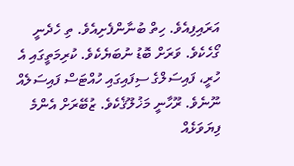އަރައިފިއެވެ. ހިތް ބުނާންފެށިއެވެ. ތި ހެދެނީ ގޯހެކެވެ. ވަރަށް ބޮޑު ނުބަޔެކެވެ. ކުރިމަތީގައި އެ ހުރީ، ފައިސަލްގެ ސިފައިގައި ހުއްޓަސް ފައިސަލެއް ނޫނެވެ. ރޫހާނީ މަޚުލޫޤެކެވެ. ޒުބޭރަށް އެންމެ ފިޔަވަޅެއް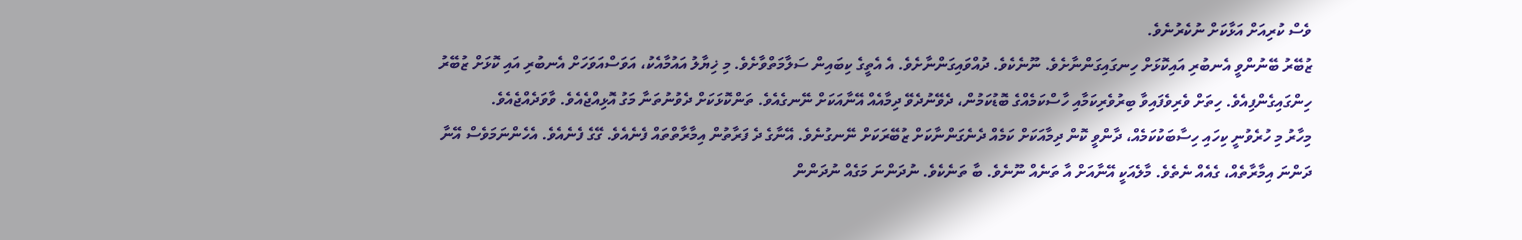ވެސް ކުރިއަށް އަޅާކަށް ނުކެރުނެވެ.
ޒުބޭރު ބޭނުންވީ އެނބުރި އައިކޮޅަށް ހިނގައިގަންނާށެވެ. ނޫނެކެވެ. ދުއްވައިގަންނާށެވެ. އެ އެތީގެ ކިބައިން ސަލާމަތްވާށެވެ. މި ޚިޔާލު އައުމާއެކު، އަވަސްއަވަހަށް އެނބުރި އައި ކޮޅަށް ޒުބޭރު ހިންގައިގެންފިއެވެ. ހިތަށް ވެރިވެފައިވާ ބިރުވެރިކަމާއި ހާސްކަމެއްގެ ބޮޑުކަމުން، ދެވޭނުދެވޭ ދިމާއެއް އޭނާއަކަށް ނޭނގެއެވެ. ތަންކޮޅަކަށް ދެވުނުތަނާ މަގު އޮޅިއްޖެއެވެ. ވާވަދެއްޖެއެވެ.
މިހާރު މި ހުރެވުނީ ކިހައި ހިސާބަކުކަމެއް، ދާންވީ ކޮން ދިމާއަކަށް ކަމެއް ދެނެގަންނާކަށް ޒުބޭރަކަށް ނޭނގުނެވެ. އޭނާގެ ދެ ފަރާތުން އިމާރާތްތައް ފެނެއެވެ. ގޭގެ ފެނެއެވެ. އެހެންނަމަވެސް އޭނާ ދަންނަ އިމާރާތެއް، ގެއެއް ނެތެވެ. މާލެއަކީ އޭނާއަށް އާ ތަނެއް ނޫނެވެ. ބާ ތަނެކެވެ. ނުދަންނަ މަގެއް ނުދަންން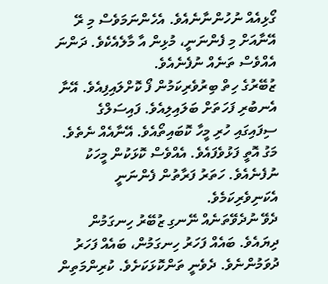ގޯޅިއެއް ނުހުންނާނެއެވެ. އެހެންނަމަވެސް މި ރޭ އޭނާއަށް މި ފެންނަނީ، މުޅިން އާ މާލެއެކެވެ. ދަންނަ އެއްވެސް ތަނެއް ނުފެނެއެވެ.
ޒުބޭރުގެ ހިތް ބިރުވެރިކަމުން ފޯ ކޮށްލައިފިއެވެ. އޭނާ އެނބުރި ފަހަތަށް ބަލައިލިއެވެ. ފައިސަލްގެ ސިފައިގައި ހުރި މީހާ ކޮބައިތޯއެވެ. އޭނާއެއް ނެތެވެ. މަގު އޮތީ ފަޅުވެފައެވެ. އެއްވެސް ކޮޅަކުން މީހަކު ނުފެނެއެވެ. ހަތަރު ފަރާތުން ފެންނަނީ އެކަނިވެރިކަމެވެ.
ދެވޭ ނުދެވޭތަނެއް ނޭނގި ޒުބޭރު ހިނގަމުން ދިޔައެވެ. ބައެއް ފަހަރު ހިނގަމުން، ބައެއް ފަހަރު ދުވަމުންނެވެ. ދެވެނީ ތަންކޮޅަކަށެވެ. ކުރިންމަތިން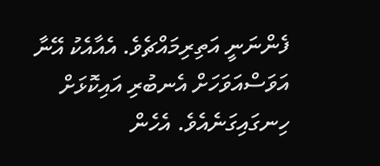ފެންނަނީ އަތިރިމައްޗެވެ. އެއާއެކު އޭނާ އަވަސްއަވަހަށް އެނބުރި އައިކޮޅަށް ހިނގައިގަނެއެވެ. އެހެން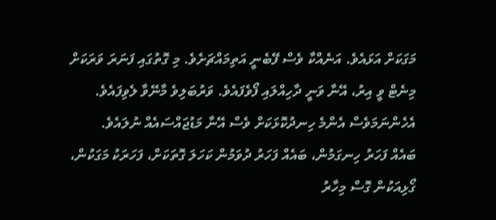މަގަކަށް އަޅައެވެ. އަނެއްކާ ވެސް ފޭބެނީ އަތިމައްޗަށެވެ. މި ގޮތުގައި ފަނަރަ ވަރަކަށް މިނެޓް ވީ އިރު، އޭނާ ވަނީ ދާހިއްލައި ފޯވެފައެވެ. ވަރުބަލިވެ މާނޭވާ ލެވިފައެވެ. އެހެންނަމަވެސް އެންމެ ހިނދުކޮޅަކަށް ވެސް އޭނާ މަޑުޖައްސައެއް ނުލައެވެ.
ބައެއް ފަހަރު ހިނގަމުން، ބައެއް ފަހަރު ދުވަމުން ކަހަލަ ގޮތަކަށް، ފަހަރަކު މަގަކުން، ގޯޅިއަކުން ގޮސް މިހާރު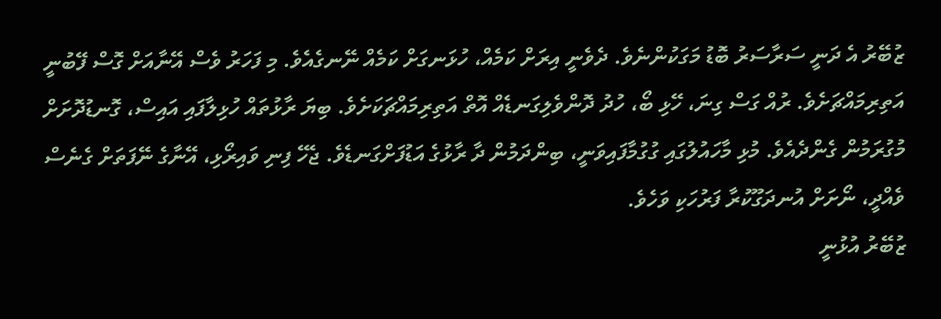ޒުބޭރު އެ ދަނީ ސަރާސަރު ބޮޑު މަގަކުންނެވެ. ދެވެނީ އިރަށް ކަމެއް، ހުޅަނގަށް ކަމެއް ނޭނގެއެވެ. މި ފަހަރު ވެސް އޭނާއަށް ގޮސް ފޭބުނީ އަތިރިމައްޗަށެވެ. ރުއް ގަސް ގިނަ، ހޭޅި ބޯ، ހުދު ދޮންވެލިގަނޑެއް އޮތް އަތިރިމައްޗަކަށެވެ. ބިޔަ ރާޅުތައް ހުޅިލާފައި އައިސް، ގޮނޑުދޮށަށް މުގުރަމުން ގެންދެއެވެ. މުޅި މާހައުލުގައި ގުގުމާފައިވަނީ، ބިންދަމުން ދާ ރާޅުގެ އަޑުފަށްގަނޑެވެ. ޖެހޭ ފިނި ވައިރޯޅި، އޭނާގެ ނޭފަތަށް ގެނެސް ވެއްދީ، ނޯށަށް އުނދަގޫކުރާ ފަރުހަކި ވަހެވެ.
ޒުބޭރު އުޅުނީ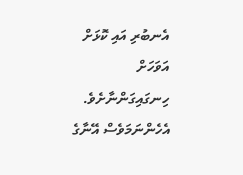އެނބުރި އައި ކޮޅަށް އަވަހަށް ހިނގައިގަންނާށެވެ. އެހެންނަމަވެސް އޭނާގެ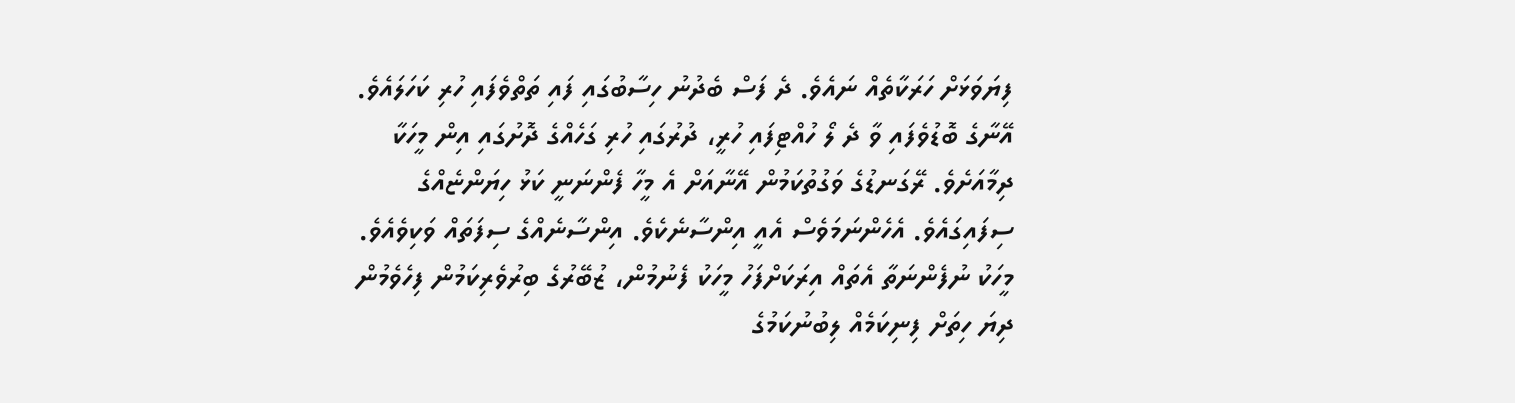ފިޔަވަޅަށް ހަރަކާތެއް ނައެވެ. ދެ ފަސް ބެދުނު ހިސާބުގައި ފައި ތަތްވެފައި ހުރި ކަހަލައެވެ. އޭނާގެ ބޮޑުވެފައި ވާ ދެ ލޯ ހުއްޓިފައި ހުރީ، ދުރުގައި ހުރި ގަހެއްގެ ދޮށުގައި އިން މީހަކާ ދިމާއަށެވެ. ރޭގަނޑުގެ ވަގުތުކަމުން އޭނާއަށް އެ މީހާ ފެންނަނީ ކަޅު ހިޔަންޏެއްގެ ސިފައިގައެވެ. އެހެންނަމަވެސް އެއީ އިންސާނެކެވެ. އިންސާނެއްގެ ސިފަތައް ވަކިވެއެވެ. މީހަކު ނުފެންނަތާ އެތައް އިރަކަށްފަހު މީހަކު ފެނުމުން، ޒުބޭރުގެ ބިރުވެރިކަމުން ފިހެވެމުން ދިޔަ ހިތަށް ފިނިކަމެއް ލިބުނުކަމުގެ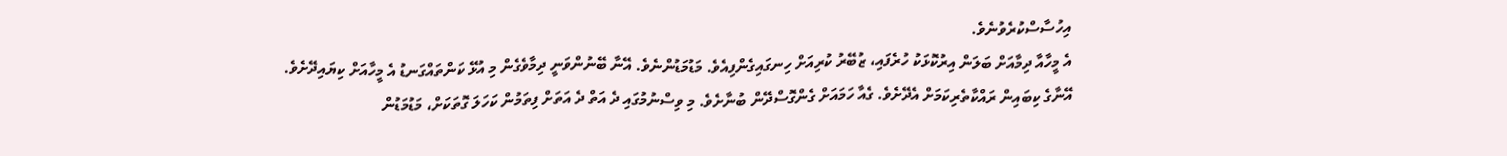އިހުސާސްކުރެވުނެވެ.
އެ މީހާއާ ދިމާއަށް ބަލަން އިރުކޮޅަކު ހުރެފައި، ޒުބޭރު ކުރިއަށް ހިނގައިގެންފިއެވެ. މަޑުމަޑުންނެވެ. އޭނާ ބޭނުންވަނީ ދިމާވެގެން މި އުޅޭ ކަންތައްގަނޑު އެ މީހާއަށް ކިޔައިދޭށެވެ. އޭނާގެ ކިބައިން ރައްކާތެރިކަމަށް އެދޭށެވެ. ގެއާ ހަމައަށް ގެންގޮސްދޭން ބުނާށެވެ. މި ވިސްނުމުގައި ދެ އަތް ދެ އަތަށް ފިތަމުން ކަހަލަ ގޮތަކަށް، މަޑުމަޑުން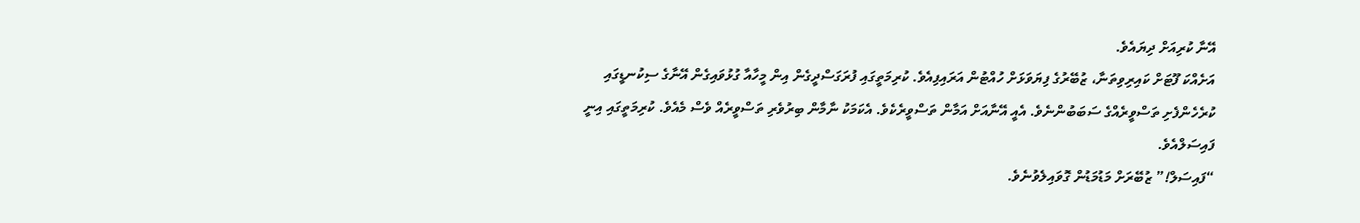އޭނާ ކުރިއަށް ދިޔައެވެ.
އަށެއްކަ ފޫޓަށް ކައިރިވިތަނާ، ޒުބޭރުގެ ފިޔަވަޅަށް ހުއްޓުން އަރައިފިއެވެ. ކުރިމަތީގައި ފުރަގަސްދީގެން އިން މީހާއާ ގުޅުވައިގެން އޭނާގެ ސިކުނޑީގައި ކުރެހެންފެށި ތަސްވީރެއްގެ ސަބަބުންނެވެ. އެއީ އޭނާއަށް އަމާން ތަސްވީރެކެވެ. އެކަމަކު ނާމާން ބިރުވެރި ތަސްވީރެއް ވެސް މެއެވެ. ކުރިމަތީގައި އިނީ ފައިސަލްއެވެ.
“ފައިސަލް!” ޒުބޭރަށް މަޑުމަޑުން ގޮވައިލެވުނެވެ.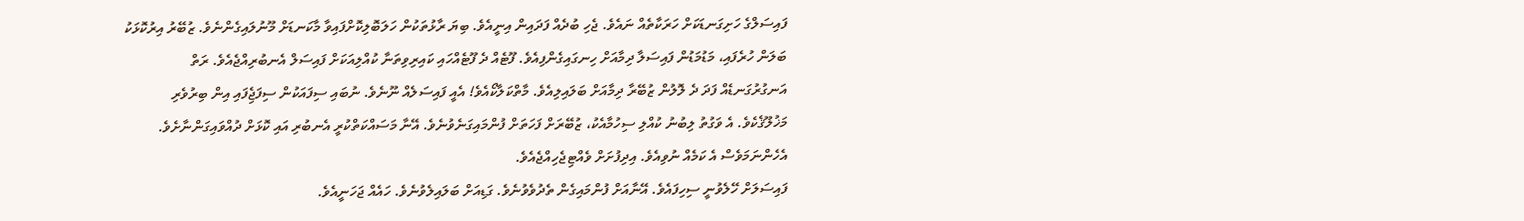ފައިސަލްގެ ހަށިގަނޑަކަށް ހަރަކާތެއް ނައެވެ. ޖެހި ބުދެއް ފަދައިން އިނީއެވެ. ބިޔަ ރާޅުތަކުން ހަލަބޮލިކޮށްފައިވާ މާކަނޑަށް މޫނުލައިގެންނެވެ. ޒުބޭރު އިރުކޮޅަކު ބަލަން ހުރެފައި، މަޑުމަޑުން ފައިސަލާ ދިމާއަށް ހިނގައިގެންފިއެވެ. ފޫޓެއް ދެ ފޫޓެއްހައި ކައިރިވިތަނާ ކުއްލިއަކަށް ފައިސަލް އެނބުރިއްޖެއެވެ. ރަތް އަނގުރުގަނޑެއް ފަދަ ދެ ލޮލުން ޒުބޭރާ ދިމާއަށް ބަލައިލިއެވެ. މާތްކަލާކޯއެވެ! އެއީ ފައިސަލެއް ނޫނެވެ. ނުބައި ސިފައަކުން ސިފަޖެިފައި އިން ބިރުވެރި މަޚުލޫޤެކެވެ. އެ ވަގުތު ލިބުނު ކުއްލި ސިހުމާއެކު، ޒުބޭރަށް ފަހަތަށް ފުންމައިގަނެވުނެވެ. އޭނާ މަސައްކަތްކުރީ އެނބުރި އައި ކޮޅަށް ދުއްވައިގަންނާށެވެ. އެހެންނަމަވެސް އެ ކަމެއް ނުވިއެވެ. އިދިފުށަށް ވެއްޓިޖެހިއްޖެއެވެ.
ފައިސަލަށް ހޭލެވުނީ ސިހިފައެވެ. އޭނާއަށް ފުންމައިގެން ތެދުވެވުނެވެ. ގަޑިއަށް ބަލައިލެވުނެވެ. ހައެއް ޖަހަނީއެވެ.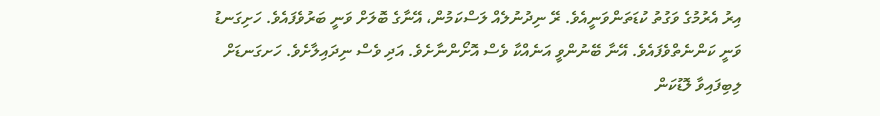އިރު އެރުމުގެ ވަގުތު ކުޑަތަންވަނީއެވެ. ރޭ ނިދުނުލެއް ލަސްކަމުން، އޭނާގެ ބޮލަށް ވަނީ ބަރުވެފައެވެ. ހަށިގަނޑު ވަނީ ކަންނެތްވެފައެވެ. އޭނާ ބޭނުންވީ އަނެއްކާ ވެސް އޮށޯންނާށެވެ. އަދި ވެސް ނިދައިލާށެވެ. ހަށގަނޑަށް ލިބިފައިވާ ލޮޑުކަން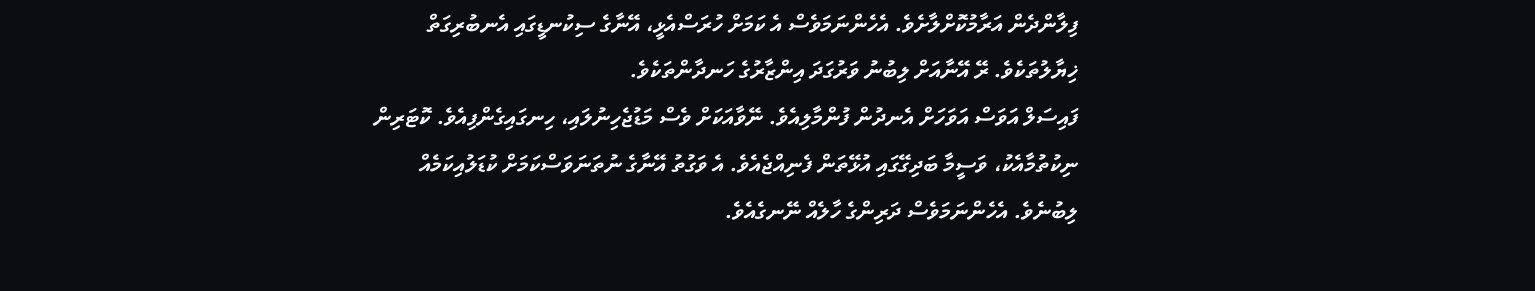ފިލާންދެން އަރާމުކޮށްލާށެވެ. އެހެންނަމަވެސް އެ ކަމަށް ހުރަސްއެޅީ، އޭނާގެ ސިކުނޑީގައި އެނބުރިގަތް ޚިޔާލުތަކެވެ. ރޭ އޭނާއަށް ލިބުނު ވަރުގަދަ އިންޒާރުގެ ހަނދާންތަކެވެ.
ފައިސަލް އަވަސް އަވަހަށް އެނދުން ފުންމާލިއެވެ. ނޭވާއަކަށް ވެސް މަޑުޖެހިނުލައި، ހިނގައިގެންފިއެވެ. ކޮޓަރިން ނިކުތުމާއެކު، ވަސީމާ ބަދިގޭގައި އުޅޭތަން ފެނިއްޖެއެވެ. އެ ވަގުތު އޭނާގެ ނުތަނަވަސްކަމަށް ކުޑަލުއިކަމެއް ލިބުނެވެ. އެހެންނަމަވެސް ދަރިންގެ ހާލެއް ނޭނގެއެވެ.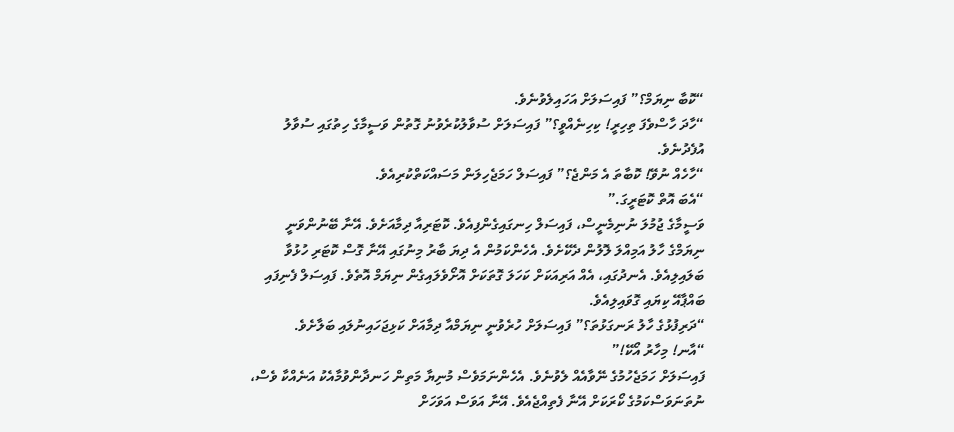“ކޮބާ ނިޔަމް؟” ފައިސަލަށް އަހައިލެވުނެވެ.
“ހާދަ ހާސްވެފަ ތިހިރީ! ކިހިނެއްވީ؟” ފައިސަލަށް ސުވާލުކުރެވުނު ގޮތުން ވަސީމާގެ ހިތުގައި ސުވާލު އުފެދުނެވެ.
“ހާހެއް ނުވޭ! ކޮބާތަ އެ މަންޖެ؟” ފައިސަލް ހަމަޖެހިލަން މަސައްކަތްކުރިއެވެ.
“އެބަ އޮތް ކޮޓަރީގަ.”
ވަސީމާގެ ޖުމުލަ ނުނިމެނީސް، ފައިސަލް ހިނގައިގެންފިއެވެ. ކޮޓަރިއާ ދިމާއަށެވެ. އޭނާ ބޭނުންވަނީ ނިޔަމްގެ ހާލު އަމިއްލަ ލޮލުން ދެކޭށެވެ. އެހެންކަމުން އެ ދިޔަ ބާރު މިނުގައި އޭނާ ގޮސް ކޮޓަރި ހުޅުވާ ބަލައިލިއެވެ. އެނދުގައި، އެއް އަރިއަކަށް ކަހަލަ ގޮތަކަށް އޮށޯވެލައިގެން ނިޔަމް އޮތެވެ. ފައިސަލް ފެނިފައި ބައްޕާއޭ ކިޔައި ގޮވައިލިއެވެ.
“ދަރިފުޅުގެ ހާލު ރަނގަޅުތަ؟” ފައިސަލަށް ހުރެވުނީ ނިޔަމްއާ ދިމާއަށް ކަޅިޖަހައިނުލައި ބަލާށެވެ.
“އާނ! މިހާރު އޯކޭ!”
ފައިސަލަށް ހަމަޖެހުމުގެ ނޭވާއެއް ލެވުނެވެ. އެހެންނަމަވެސް މުނިޔާ މަތިން ހަނދާންވުމާއެކު އަނެއްކާ ވެސް، ނުތަނަވަސްކަމުގެ ކޯރަކަށް އޭނާ ފެތިއްޖެއެވެ. އޭނާ އަވަސް އަވަހަށް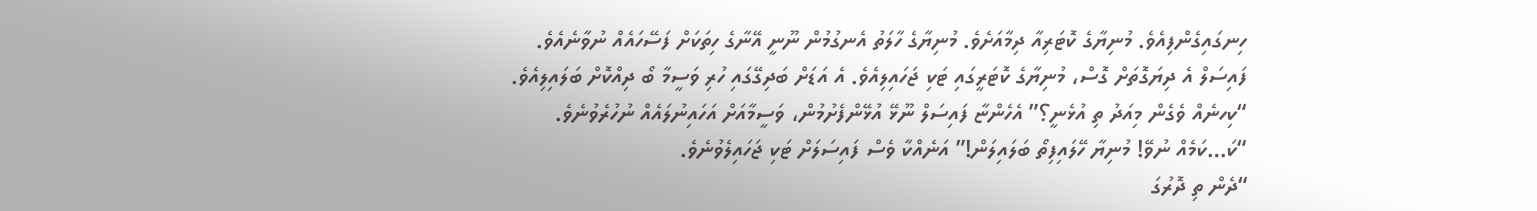ހިނގައިގެންފިއެވެ. މުނިޔާގެ ކޮޓަރިއާ ދިމާއަށެވެ. މުނިޔާގެ ހާލަތު އެނގުމުން ނޫނީ އޭނާގެ ހިތަކަށް ފަސޭހައެއް ނުވާނެއެވެ.
ފައިސަލް އެ ދިޔަގޮތަށް ގޮސް، މުނިޔާގެ ކޮޓަރީގައި ޓަކި ޖަހައިލިއެވެ. އެ އަޑަށް ބަދިގޭގައި ހުރި ވަސީމާ ބޯ ދިއްކޮށް ބަލައިލިއެވެ.
“ކިހނެއް ވެގެން މިއަދު ތި އުޅެނީ؟” އެހެންޏާ ފައިސަލް ނޫޅޭ އުޅޭންފެށުމުން، ވަސީމާއަށް އަހައިނުލައެއް ނުހުރެވުނެވެ.
“ކަ…ކަމެއް ނުވޭ! މުނިޔާ ހޭލައިފިތޯ ބަލައިލަން!” އަނެއްކާ ވެސް ފައިސަލަށް ޓަކި ޖަހައިލެވުނެވެ.
“ދެން ތި ދޮރުގަ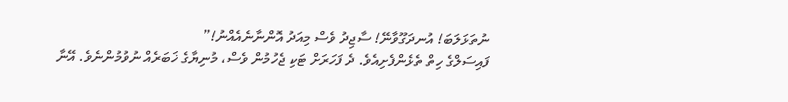ނުތަޅަލަބަ! އުނދަގޫވާނޭ! ސާޖިދު ވެސް މިއަދު އޮންނާނެއެއްނު!”
ފައިސަލްގެ ހިތް ތެޅެންފެށިއެވެ. ދެ ފަހަރަށް ޓަކި ޖެހުމުން ވެސް، މުނިޔާގެ ޚަބަރެއް ނުވުމުންނެވެ. އޭނާ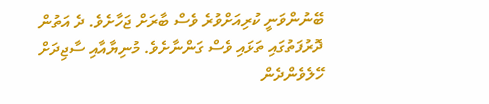ބޭނުންވަނީ ކުރިއަށްވުރެ ވެސް ބާރަށް ޖަހާށެވެ. ދެ އަތުން ދޮރުފަތުގައި ތަޅައި ވެސް ގަންނާށެވެ. މުނިޔާއާއި ސާޖިދަށް ހޭލެވެންދެން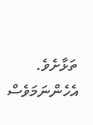ތަޅާށެވެ. އެހެންނަމަވެސް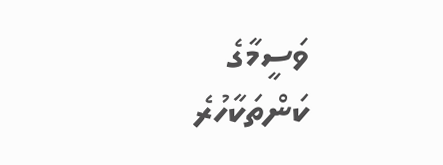ވަސީމާގެ ކަންތަކާހުރެ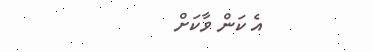އެ ކަން ވާކަށް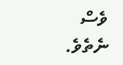ވެސް ނެތެވެ.